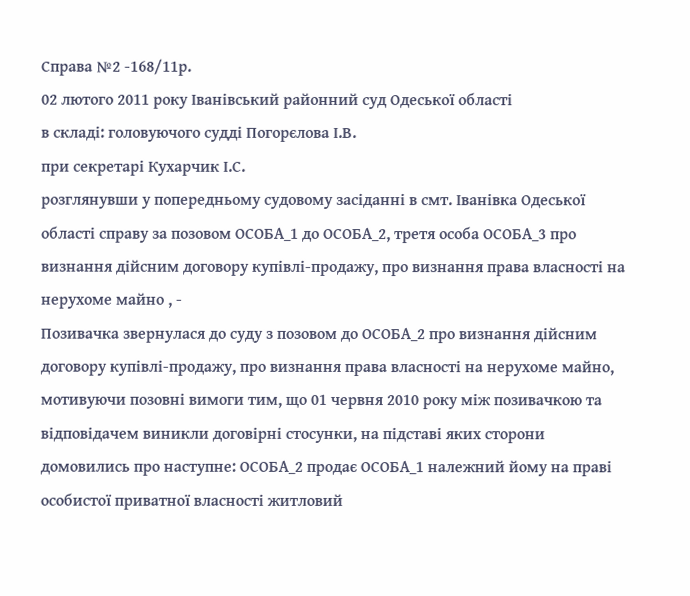Справа №2 -168/11р.
02 лютого 2011 року Іванівський районний суд Одеської області
в складі: головуючого судді Погорєлова І.В.
при секретарі Кухарчик І.С.
розглянувши у попередньому судовому засіданні в смт. Іванівка Одеської області справу за позовом ОСОБА_1 до ОСОБА_2, третя особа ОСОБА_3 про визнання дійсним договору купівлі-продажу, про визнання права власності на нерухоме майно , -
Позивачка звернулася до суду з позовом до ОСОБА_2 про визнання дійсним договору купівлі-продажу, про визнання права власності на нерухоме майно, мотивуючи позовні вимоги тим, що 01 червня 2010 року між позивачкою та відповідачем виникли договірні стосунки, на підставі яких сторони домовились про наступне: ОСОБА_2 продає ОСОБА_1 належний йому на праві особистої приватної власності житловий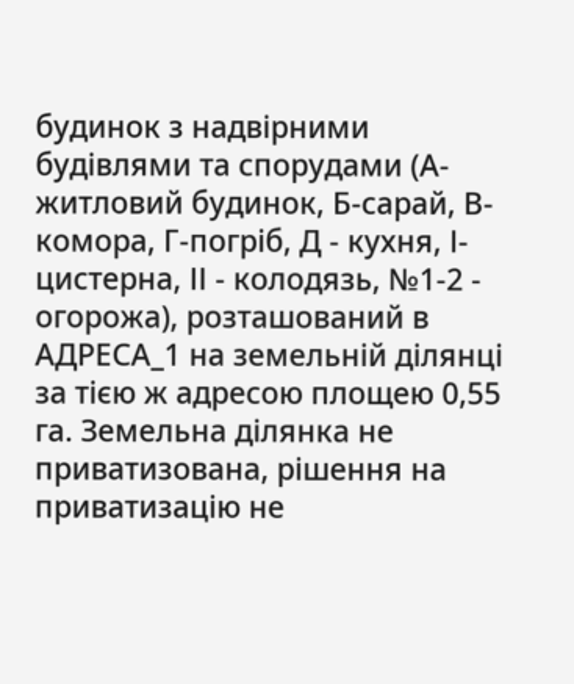будинок з надвірними будівлями та спорудами (А- житловий будинок, Б-сарай, В- комора, Г-погріб, Д - кухня, І- цистерна, ІІ - колодязь, №1-2 - огорожа), розташований в АДРЕСА_1 на земельній ділянці за тією ж адресою площею 0,55 га. Земельна ділянка не приватизована, рішення на приватизацію не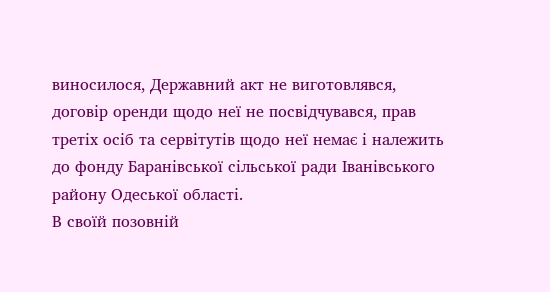виносилося, Державний акт не виготовлявся, договір оренди щодо неї не посвідчувався, прав третіх осіб та сервітутів щодо неї немає і належить до фонду Баранівської сільської ради Іванівського району Одеської області.
В своїй позовній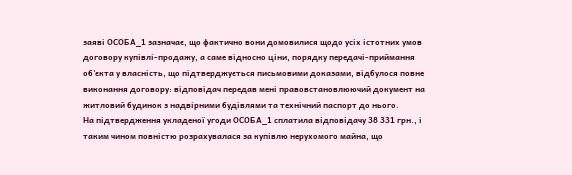заяві ОСОБА_1 зазначає, що фактично вони домовилися щодо усіх істотних умов договору купівлі-продажу, а саме відносно ціни, порядку передачі-приймання об'єкта у власність, що підтверджується письмовими доказами, відбулося повне виконання договору: відповідач передав мені правовстановлюючий документ на житловий будинок з надвірними будівлями та технічний паспорт до нього.
На підтвердження укладеної угоди ОСОБА_1 сплатила відповідачу 38 331 грн., і таким чином повністю розрахувалася за купівлю нерухомого майна, що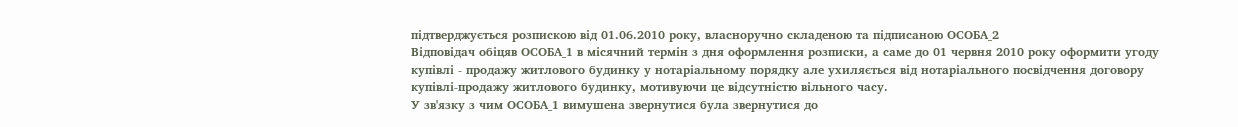підтверджується розпискою від 01.06.2010 року, власноручно складеною та підписаною ОСОБА_2
Відповідач обіцяв ОСОБА_1 в місячний термін з дня оформлення розписки, а саме до 01 червня 2010 року оформити угоду купівлі - продажу житлового будинку у нотаріальному порядку але ухиляється від нотаріального посвідчення договору купівлі-продажу житлового будинку, мотивуючи це відсутністю вільного часу.
У зв'язку з чим ОСОБА_1 вимушена звернутися була звернутися до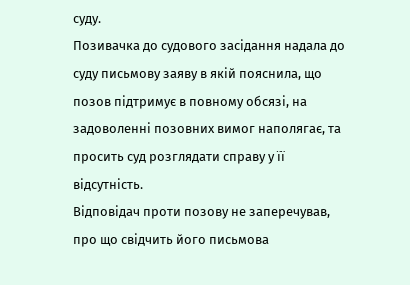суду.
Позивачка до судового засідання надала до суду письмову заяву в якій пояснила, що позов підтримує в повному обсязі, на задоволенні позовних вимог наполягає, та просить суд розглядати справу у її відсутність.
Відповідач проти позову не заперечував, про що свідчить його письмова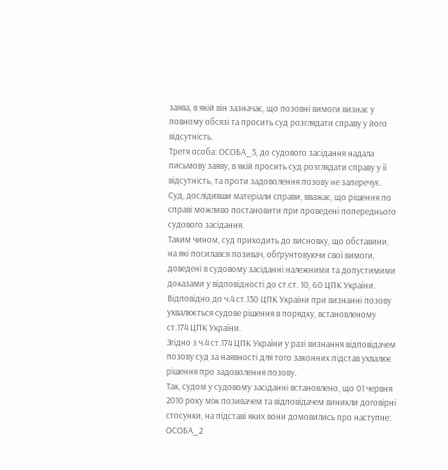заява, в якій він зазначає, що позовні вимоги визнає у повному обсязі та просить суд розглядати справу у його відсутність.
Третя особа: ОСОБА_3, до судового засідання надала письмову заяву, в якій просить суд розглядати справу у її відсутність, та проти задоволення позову не заперечує.
Суд, дослідивши матеріали справи, вважає, що рішення по справі можливо постановити при проведені попереднього судового засідання.
Таким чином, суд приходить до висновку, що обставини, на які посилався позивач, обґрунтовуючи свої вимоги, доведені в судовому засіданні належними та допустимими доказами у відповідності до ст.ст. 10, 60 ЦПК України.
Відповідно до ч.4 ст.130 ЦПК України при визнанні позову ухвалюється судове рішення в порядку, встановленому ст.174 ЦПК України.
Згідно з ч.4 ст.174 ЦПК України у разі визнання відповідачем позову суд за наявності для того законних підстав ухвалює рішення про задоволення позову.
Так, судом у судовому засіданні встановлено, що 01 червня 2010 року між позивачем та відповідачем виникли договірні стосунки, на підставі яких вони домовились про наступне: ОСОБА_2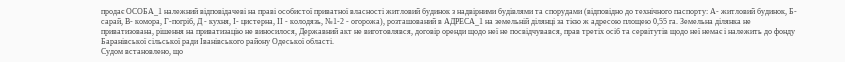продає ОСОБА_1 належний відповідачеві на праві особистої приватної власності житловий будинок з надвірними будівлями та спорудами (відповідно до технічного паспорту: А- житловий будинок, Б-сарай, В- комора, Г-погріб, Д - кухня, І- цистерна, ІІ - колодязь, №1-2 - огорожа), розташований в АДРЕСА_1 на земельній ділянці за тією ж адресою площею 0,55 га. Земельна ділянка не приватизована, рішення на приватизацію не виносилося, Державний акт не виготовлявся, договір оренди щодо неї не посвідчувався, прав третіх осіб та сервітутів щодо неї немає і належить до фонду Баранівської сільської ради Іванівського району Одеської області.
Судом встановлено, що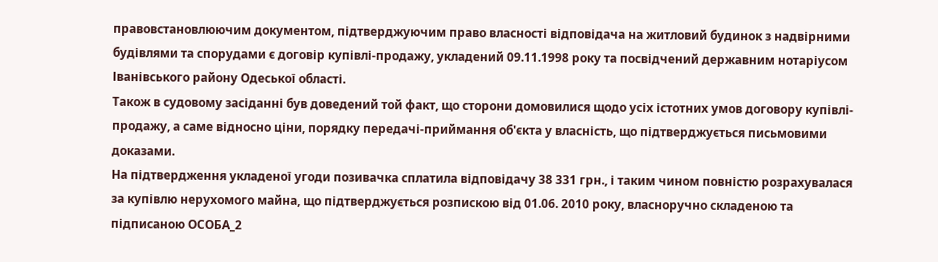правовстановлюючим документом, підтверджуючим право власності відповідача на житловий будинок з надвірними будівлями та спорудами є договір купівлі-продажу, укладений 09.11.1998 року та посвідчений державним нотаріусом Іванівського району Одеської області.
Також в судовому засіданні був доведений той факт, що сторони домовилися щодо усіх істотних умов договору купівлі-продажу, а саме відносно ціни, порядку передачі-приймання об'єкта у власність, що підтверджується письмовими доказами.
На підтвердження укладеної угоди позивачка сплатила відповідачу 38 331 грн., і таким чином повністю розрахувалася за купівлю нерухомого майна, що підтверджується розпискою від 01.06. 2010 року, власноручно складеною та підписаною ОСОБА_2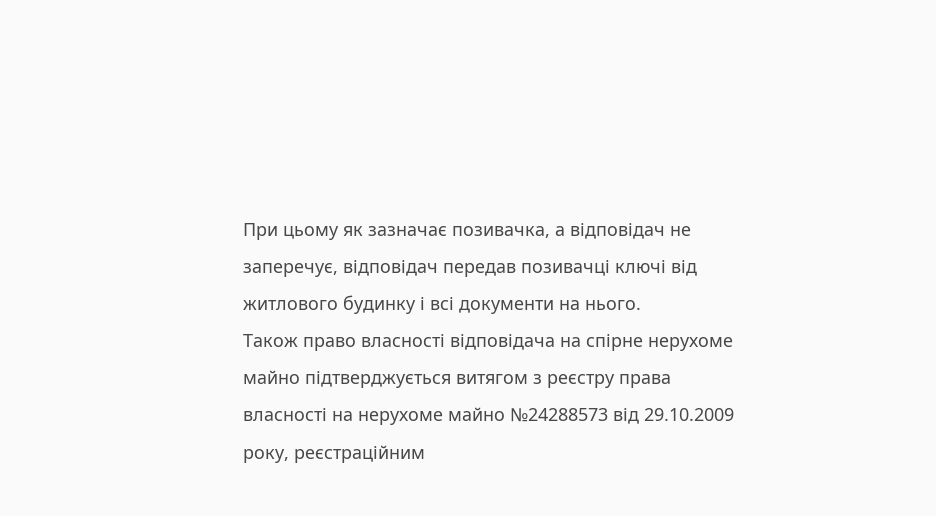При цьому як зазначає позивачка, а відповідач не заперечує, відповідач передав позивачці ключі від житлового будинку і всі документи на нього.
Також право власності відповідача на спірне нерухоме майно підтверджується витягом з реєстру права власності на нерухоме майно №24288573 від 29.10.2009 року, реєстраційним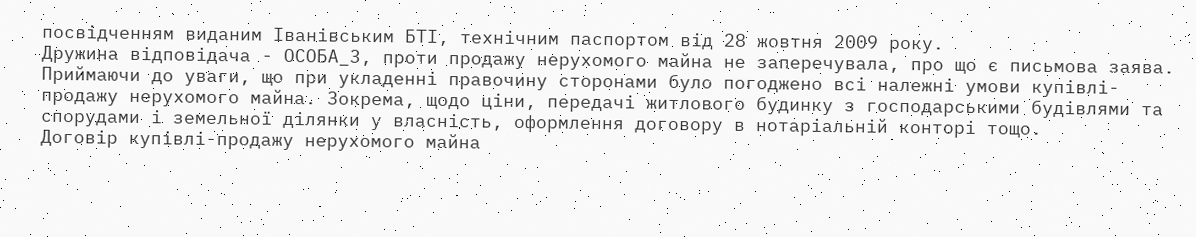посвідченням виданим Іванівським БТІ, технічним паспортом від 28 жовтня 2009 року.
Дружина відповідача - ОСОБА_3, проти продажу нерухомого майна не заперечувала, про що є письмова заява.
Приймаючи до уваги, що при укладенні правочину сторонами було погоджено всі належні умови купівлі-продажу нерухомого майна. Зокрема, щодо ціни, передачі житлового будинку з господарськими будівлями та спорудами і земельної ділянки у власність, оформлення договору в нотаріальній конторі тощо.
Договір купівлі-продажу нерухомого майна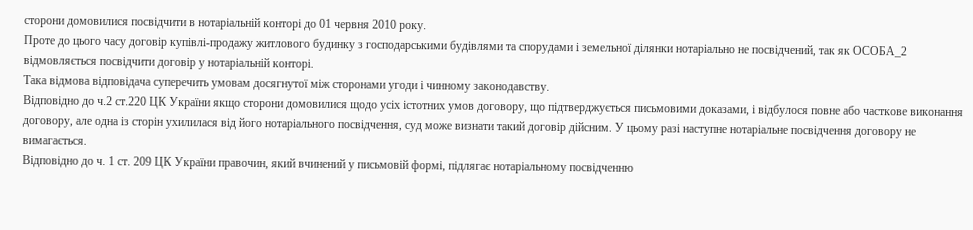сторони домовилися посвідчити в нотаріальній конторі до 01 червня 2010 року.
Проте до цього часу договір купівлі-продажу житлового будинку з господарськими будівлями та спорудами і земельної ділянки нотаріально не посвідчений, так як ОСОБА_2 відмовляється посвідчити договір у нотаріальній конторі.
Така відмова відповідача суперечить умовам досягнутої між сторонами угоди і чинному законодавству.
Відповідно до ч.2 ст.220 ЦК України якщо сторони домовилися щодо усіх істотних умов договору, що підтверджується письмовими доказами, і відбулося повне або часткове виконання договору, але одна із сторін ухилилася від його нотаріального посвідчення, суд може визнати такий договір дійсним. У цьому разі наступне нотаріальне посвідчення договору не вимагається.
Відповідно до ч. 1 ст. 209 ЦК України правочин, який вчинений у письмовій формі, підлягає нотаріальному посвідченню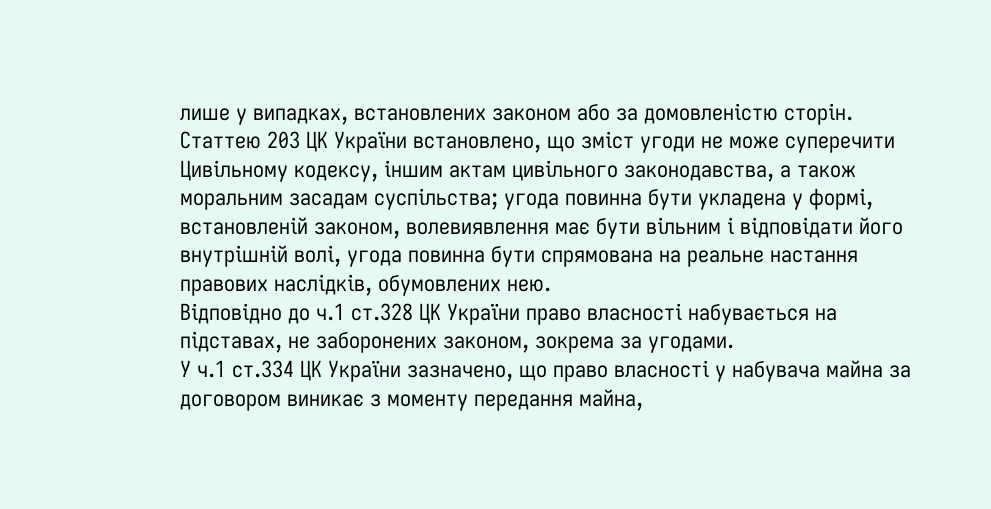лише у випадках, встановлених законом або за домовленістю сторін.
Статтею 203 ЦК України встановлено, що зміст угоди не може суперечити Цивільному кодексу, іншим актам цивільного законодавства, а також моральним засадам суспільства; угода повинна бути укладена у формі, встановленій законом, волевиявлення має бути вільним і відповідати його внутрішній волі, угода повинна бути спрямована на реальне настання правових наслідків, обумовлених нею.
Відповідно до ч.1 ст.328 ЦК України право власності набувається на підставах, не заборонених законом, зокрема за угодами.
У ч.1 ст.334 ЦК України зазначено, що право власності у набувача майна за договором виникає з моменту передання майна,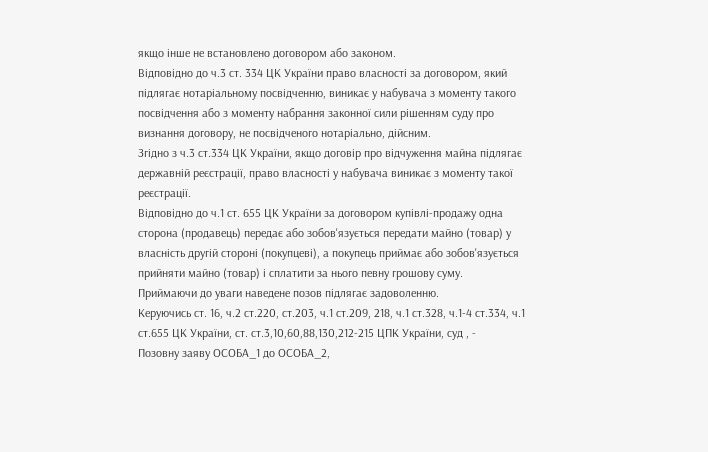якщо інше не встановлено договором або законом.
Відповідно до ч.3 ст. 334 ЦК України право власності за договором, який підлягає нотаріальному посвідченню, виникає у набувача з моменту такого посвідчення або з моменту набрання законної сили рішенням суду про визнання договору, не посвідченого нотаріально, дійсним.
Згідно з ч.3 ст.334 ЦК України, якщо договір про відчуження майна підлягає державній реєстрації, право власності у набувача виникає з моменту такої реєстрації.
Відповідно до ч.1 ст. 655 ЦК України за договором купівлі-продажу одна сторона (продавець) передає або зобов'язується передати майно (товар) у власність другій стороні (покупцеві), а покупець приймає або зобов'язується прийняти майно (товар) і сплатити за нього певну грошову суму.
Приймаючи до уваги наведене позов підлягає задоволенню.
Керуючись ст. 16, ч.2 ст.220, ст.203, ч.1 ст.209, 218, ч.1 ст.328, ч.1-4 ст.334, ч.1 ст.655 ЦК України, ст. ст.3,10,60,88,130,212-215 ЦПК України, суд , -
Позовну заяву ОСОБА_1 до ОСОБА_2,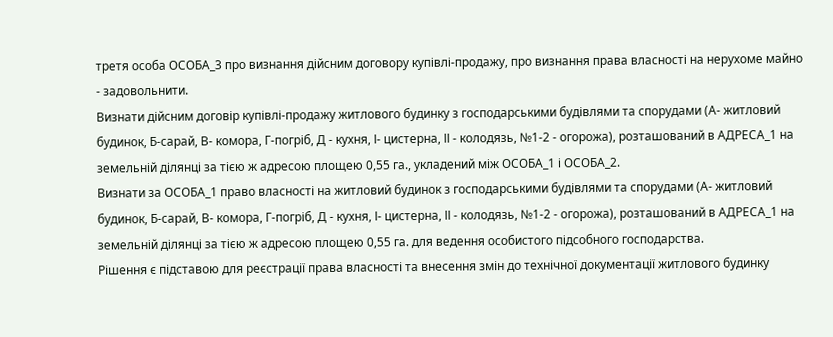третя особа ОСОБА_3 про визнання дійсним договору купівлі-продажу, про визнання права власності на нерухоме майно - задовольнити.
Визнати дійсним договір купівлі-продажу житлового будинку з господарськими будівлями та спорудами (А- житловий будинок, Б-сарай, В- комора, Г-погріб, Д - кухня, І- цистерна, ІІ - колодязь, №1-2 - огорожа), розташований в АДРЕСА_1 на земельній ділянці за тією ж адресою площею 0,55 га., укладений між ОСОБА_1 і ОСОБА_2.
Визнати за ОСОБА_1 право власності на житловий будинок з господарськими будівлями та спорудами (А- житловий будинок, Б-сарай, В- комора, Г-погріб, Д - кухня, І- цистерна, ІІ - колодязь, №1-2 - огорожа), розташований в АДРЕСА_1 на земельній ділянці за тією ж адресою площею 0,55 га. для ведення особистого підсобного господарства.
Рішення є підставою для реєстрації права власності та внесення змін до технічної документації житлового будинку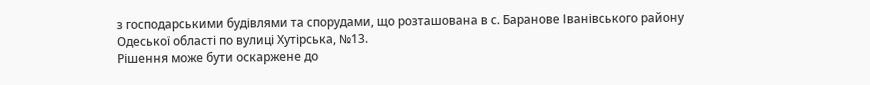з господарськими будівлями та спорудами, що розташована в с. Баранове Іванівського району Одеської області по вулиці Хутірська, №13.
Рішення може бути оскаржене до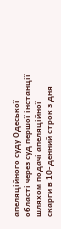апеляційного суду Одеської області через суд першої інстанції шляхом подачі апеляційної скарги в 10-денний строк з дня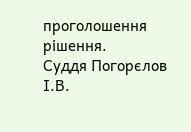проголошення рішення.
Суддя Погорєлов І.В.